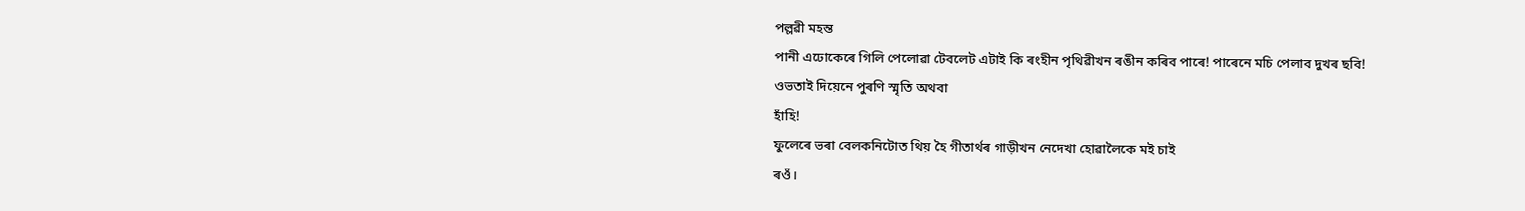পল্লৱী মহন্ত
পানী এঢোকেৰে গিলি পেলোৱা টেবলেট এটাই কি ৰংহীন পৃথিৱীখন ৰঙীন কৰিব পাৰে! পাৰেনে মচি পেলাব দুখৰ ছবি! ওভতাই দিয়েনে পুৰণি স্মৃতি অথবা
হাঁহি!
ফুলেৰে ভৰা বেলকনিটোত থিয় হৈ গীতাৰ্থৰ গাড়ীখন নেদেখা হোৱালৈকে মই চাই
ৰওঁ।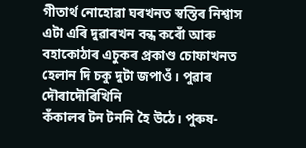গীতাৰ্থ নোহোৱা ঘৰখনত স্বস্তিৰ নিশ্বাস এটা এৰি দুৱাৰখন বন্ধ কৰোঁ আৰু
বহাকোঠাৰ এচুকৰ প্ৰকাণ্ড চোফাখনত হেলান দি চকু দুটা জপাওঁ। পুৱাৰ দৌৰাদৌৰিখিনি
কঁকালৰ টন টননি হৈ উঠে। পুৰুষ-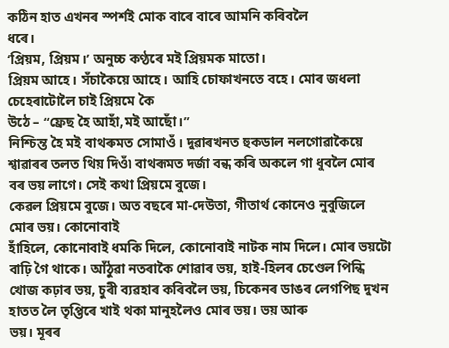কঠিন হাত এখনৰ স্পৰ্শই মোক বাৰে বাৰে আমনি কৰিবলৈ
ধৰে।
‘প্ৰিয়ম, প্ৰিয়ম।’ অনুচ্চ কণ্ঠৰে মই প্ৰিয়মক মাতো।
প্ৰিয়ম আহে। সঁচাকৈয়ে আহে। আহি চোফাখনতে বহে। মোৰ জধলা চেহেৰাটোলৈ চাই প্ৰিয়মে কৈ
উঠে – “ফ্ৰেছ হৈ আহাঁ,মই আছোঁ।”
নিশ্চিন্ত হৈ মই বাথৰুমত সোমাওঁ। দুৱাৰখনত হুকডাল নলগোৱাকৈয়ে শ্বাৱাৰৰ তলত থিয় দিওঁ৷ বাথৰূমত দৰ্জা বন্ধ কৰি অকলে গা ধুবলৈ মোৰ বৰ ভয় লাগে। সেই কথা প্ৰিয়মে বুজে।
কেৱল প্ৰিয়মে বুজে। অত বছৰে মা-দেউতা, গীতাৰ্থ কোনেও নুবুজিলে মোৰ ভয়। কোনোবাই
হাঁহিলে, কোনোবাই ধমকি দিলে, কোনোবাই নাটক নাম দিলে। মোৰ ভয়টো বাঢ়ি গৈ থাকে। আঁঠুৱা নতৰাকৈ শোৱাৰ ভয়, হাই-হিলৰ চেণ্ডেল পিন্ধি খোজ কঢ়াৰ ভয়, চুৰী ব্যৱহাৰ কৰিবলৈ ভয়, চিকেনৰ ডাঙৰ লেগপিছ দুখন হাতত লৈ তৃপ্তিৰে খাই থকা মানুহলৈও মোৰ ভয়। ভয় আৰু
ভয়। মূৰৰ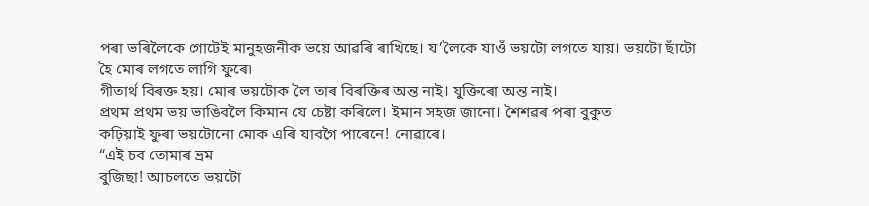পৰা ভৰিলৈকে গোটেই মানুহজনীক ভয়ে আৱৰি ৰাখিছে। য’লৈকে যাওঁ ভয়টো লগতে যায়। ভয়টো ছাঁটো
হৈ মোৰ লগতে লাগি ফুৰে৷
গীতাৰ্থ বিৰক্ত হয়। মোৰ ভয়টোক লৈ তাৰ বিৰক্তিৰ অন্ত নাই। যুক্তিৰো অন্ত নাই।
প্ৰথম প্ৰথম ভয় ভাঙিবলৈ কিমান যে চেষ্টা কৰিলে। ইমান সহজ জানো। শৈশৱৰ পৰা বুকুত
কঢ়িয়াই ফুৰা ভয়টোনো মোক এৰি যাবগৈ পাৰেনে! নোৱাৰে।
“এই চব তোমাৰ ভ্ৰম
বুজিছা! আচলতে ভয়টো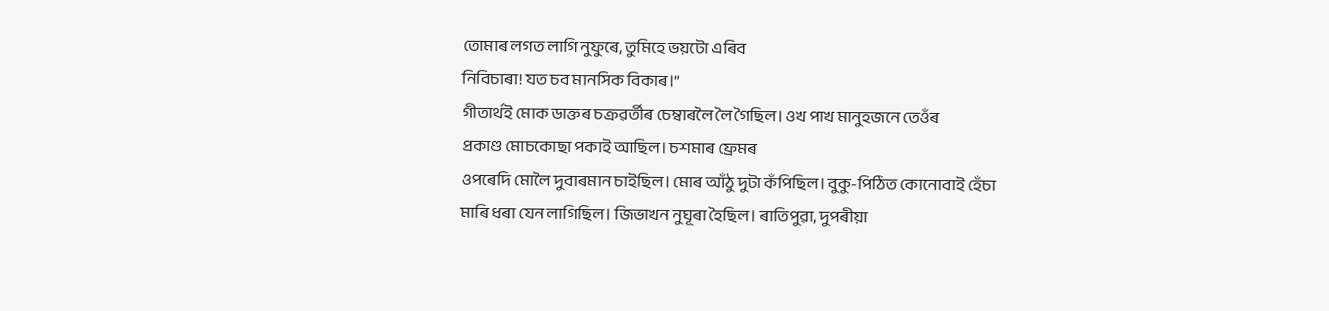তোমাৰ লগত লাগি নুফুৰে, তুমিহে ভয়টো এৰিব
নিবিচাৰা! যত চব মানসিক বিকাৰ।”
গীতাৰ্থই মোক ডাক্তৰ চক্ৰৱৰ্তীৰ চেম্বাৰলৈ লৈ গৈছিল। ওখ পাখ মানুহজনে তেওঁৰ
প্ৰকাণ্ড মোচকোছা পকাই আছিল। চশমাৰ ফ্ৰেমৰ
ওপৰেদি মোলৈ দুবাৰমান চাইছিল। মোৰ আঁঠু দুটা কঁপিছিল। বুকু-পিঠিত কোনোবাই হেঁচা
মাৰি ধৰা যেন লাগিছিল। জিভাখন নুঘূৰা হৈছিল। ৰাতিপুৱা, দুপৰীয়া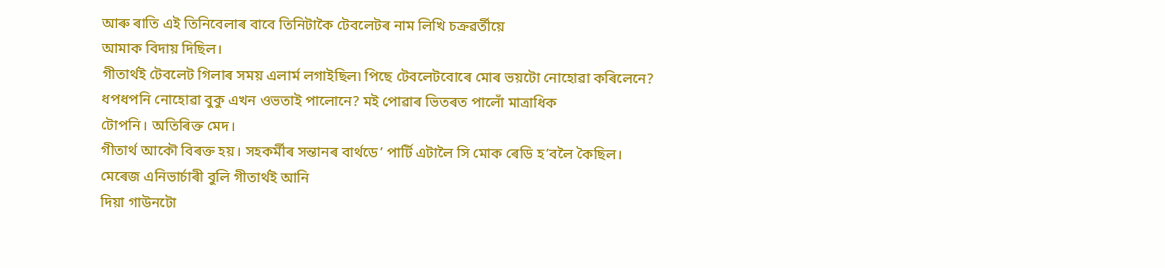আৰু ৰাতি এই তিনিবেলাৰ বাবে তিনিটাকৈ টেবলেটৰ নাম লিখি চক্ৰৱৰ্তীয়ে
আমাক বিদায় দিছিল।
গীতাৰ্থই টেবলেট গিলাৰ সময় এলাৰ্ম লগাইছিল৷ পিছে টেবলেটবোৰে মোৰ ভয়টো নোহোৱা কৰিলেনে? ধপধপনি নোহোৱা বুকু এখন ওভতাই পালোনে? মই পোৱাৰ ভিতৰত পালোঁ মাত্ৰাধিক
টোপনি। অতিৰিক্ত মেদ।
গীতাৰ্থ আকৌ বিৰক্ত হয়। সহকৰ্মীৰ সন্তানৰ বাৰ্থডে’ পাৰ্টি এটালৈ সি মোক ৰেডি হ’বলৈ কৈছিল। মেৰেজ এনিভাৰ্চাৰী বুলি গীতাৰ্থই আনি
দিয়া গাউনটো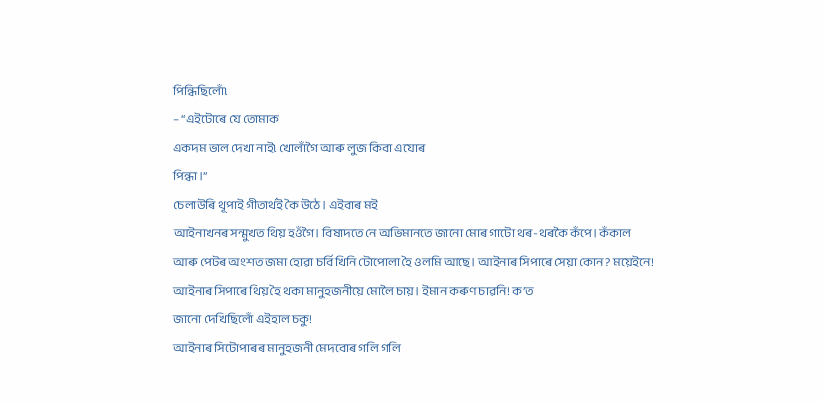পিন্ধিছিলোঁ৷
– “এইটোৰে যে তোমাক
একদম ভাল দেখা নাই৷ খোলাঁগৈ আৰু লুজ কিবা এযোৰ
পিন্ধা।”
চেলাউৰি থূপাই গীতাৰ্থই কৈ উঠে। এইবাৰ মই
আইনাখনৰ সন্মুখত থিয় হওঁগৈ। বিষাদতে নে অভিমানতে জানো মোৰ গাটো থৰ-থৰকৈ কঁপে। কঁকাল
আৰু পেটৰ অংশত জমা হোৱা চৰ্বিখিনি টোপোলা হৈ ওলমি আছে। আইনাৰ সিপাৰে সেয়া কোন? ময়েইনে! আইনাৰ সিপাৰে থিয় হৈ থকা মানুহজনীয়ে মোলৈ চায়। ইমান কৰুণ চাৱনি! ক’ত
জানো দেখিছিলোঁ এইহাল চকু!
আইনাৰ সিটোপাৰৰ মানুহজনী মেদবোৰ গলি গলি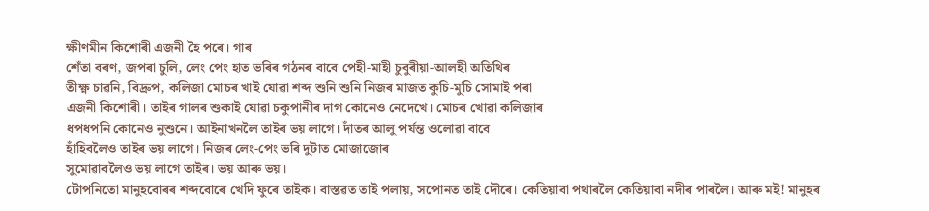ক্ষীণমীন কিশোৰী এজনী হৈ পৰে। গাৰ
শেঁতা বৰণ, জপৰা চুলি, লেং পেং হাত ভৰিৰ গঠনৰ বাবে পেহী-মাহী চুবুৰীয়া-আলহী অতিথিৰ
তীক্ষ্ণ চাৱনি, বিদ্ৰুপ, কলিজা মোচৰ খাই যোৱা শব্দ শুনি শুনি নিজৰ মাজত কুচি-মুচি সোমাই পৰা
এজনী কিশোৰী। তাইৰ গালৰ শুকাই যোৱা চকুপানীৰ দাগ কোনেও নেদেখে। মোচৰ খোৱা কলিজাৰ
ধপধপনি কোনেও নুশুনে। আইনাখনলৈ তাইৰ ভয় লাগে। দাঁতৰ আলু পৰ্যন্ত ওলোৱা বাবে
হাঁহিবলৈও তাইৰ ভয় লাগে। নিজৰ লেং-পেং ভৰি দুটাত মোজাজোৰ
সুমোৱাবলৈও ভয় লাগে তাইৰ। ভয় আৰু ভয়।
টোপনিতো মানুহবোৰৰ শব্দবোৰে খেদি ফুৰে তাইক। বাস্তৱত তাই পলায়, সপোনত তাই দৌৰে। কেতিয়াবা পথাৰলৈ কেতিয়াবা নদীৰ পাৰলৈ। আৰু মই! মানুহৰ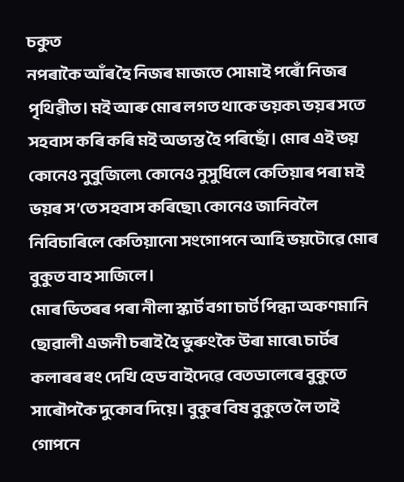চকুত
নপৰাকৈ আঁৰ হৈ নিজৰ মাজতে সোমাই পৰোঁ নিজৰ পৃথিৱীত। মই আৰু মোৰ লগত থাকে ভয়ক৷ ভয়ৰ সতে সহবাস কৰি কৰি মই অভ্যস্ত হৈ পৰিছোঁ। মোৰ এই ভয় কোনেও নুবুজিলে৷ কোনেও নুসুধিলে কেতিয়াৰ পৰা মই ভয়ৰ স’তে সহবাস কৰিছো৷ কোনেও জানিবলৈ নিবিচাৰিলে কেতিয়ানো সংগোপনে আহি ভয়টোৱে মোৰ বুকুত বাহ সাজিলে।
মোৰ ভিতৰৰ পৰা নীলা স্কাৰ্ট বগা চাৰ্ট পিন্ধা অকণমানি ছোৱালী এজনী চৰাই হৈ ভুৰুংকৈ উৰা মাৰে৷ চাৰ্টৰ কলাৰৰ ৰং দেখি হেড বাইদেৱে বেতডালেৰে বুকুতে সাৰৌপকৈ দুকোব দিয়ে। বুকুৰ বিষ বুকুতে লৈ তাই গোপনে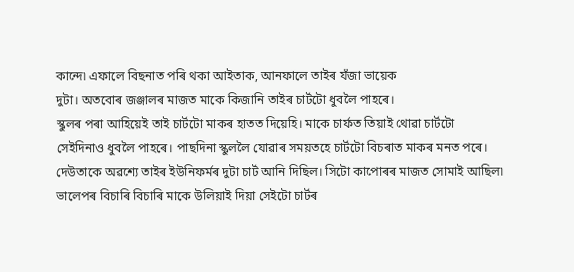কান্দে৷ এফালে বিছনাত পৰি থকা আইতাক, আনফালে তাইৰ যঁজা ভায়েক
দুটা। অতবোৰ জঞ্জালৰ মাজত মাকে কিজানি তাইৰ চাৰ্টটো ধুবলৈ পাহৰে।
স্কুলৰ পৰা আহিয়েই তাই চাৰ্টটো মাকৰ হাতত দিয়েহি। মাকে চাৰ্ফত তিয়াই থোৱা চাৰ্টটো
সেইদিনাও ধুবলৈ পাহৰে। পাছদিনা স্কুললৈ যোৱাৰ সময়তহে চাৰ্টটো বিচৰাত মাকৰ মনত পৰে।
দেউতাকে অৱশ্যে তাইৰ ইউনিফৰ্মৰ দুটা চাৰ্ট আনি দিছিল। সিটো কাপোৰৰ মাজত সোমাই আছিল৷ ভালেপৰ বিচাৰি বিচাৰি মাকে উলিয়াই দিয়া সেইটো চাৰ্টৰ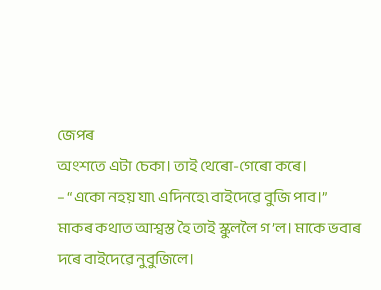জেপৰ
অংশতে এটা চেকা। তাই থেৰো-গেৰো কৰে।
– “একো নহয় যা৷ এদিনহে৷ বাইদেৱে বুজি পাব।”
মাকৰ কথাত আশ্বস্ত হৈ তাই স্কুললৈ গ’ল। মাকে ভবাৰ দৰে বাইদেৱে নুবুজিলে।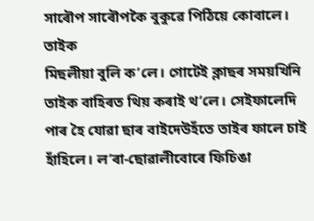সাৰৌপ সাৰৌপকৈ বুকুৱে পিঠিয়ে কোবালে। তাইক
মিছলীয়া বুলি ক’লে। গোটেই ক্লাছৰ সময়খিনি তাইক বাহিৰত থিয় কৰাই থ’লে। সেইফালেদি
পাৰ হৈ যোৱা ছাৰ বাইদেউহঁতে তাইৰ ফালে চাই হাঁহিলে। ল’ৰা-ছোৱালীবোৰে ফিচিঙা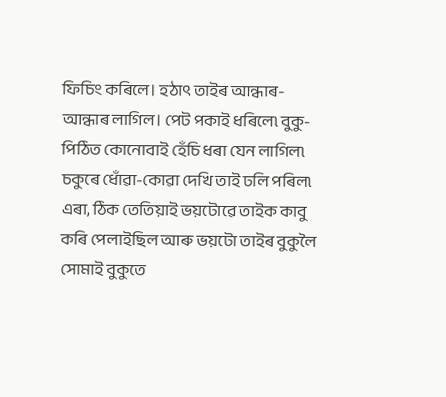ফিচিং কৰিলে। হঠাৎ তাইৰ আন্ধাৰ-আন্ধাৰ লাগিল। পেট পকাই ধৰিলে৷ বুকু-পিঠিত কোনোবাই হেঁচি ধৰা যেন লাগিল৷ চকুৰে ধোঁৱা-কোৱা দেখি তাই ঢলি পৰিল৷ এৰা, ঠিক তেতিয়াই ভয়টোৱে তাইক কাবু
কৰি পেলাইছিল আৰু ভয়টো তাইৰ বুকুলৈ সোমাই বুকুতে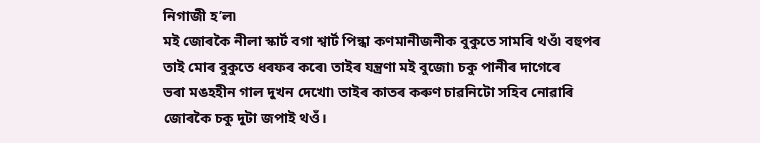নিগাজী হ’ল৷
মই জোৰকৈ নীলা স্কাৰ্ট বগা শ্বাৰ্ট পিন্ধা কণমানীজনীক বুকুতে সামৰি থওঁ৷ বহুপৰ তাই মোৰ বুকুতে ধৰফৰ কৰে৷ তাইৰ যন্ত্ৰণা মই বুজো৷ চকু পানীৰ দাগেৰে
ভৰা মঙহহীন গাল দুখন দেখো৷ তাইৰ কাতৰ কৰুণ চাৱনিটো সহিব নোৱাৰি
জোৰকৈ চকু দুটা জপাই থওঁ।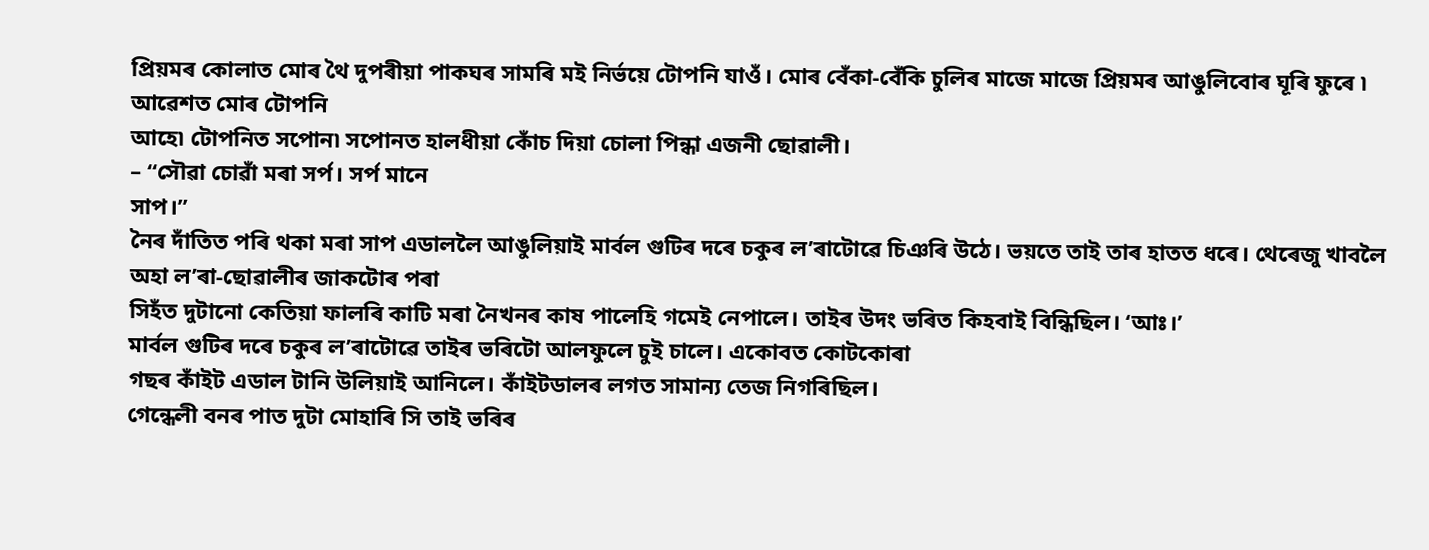প্ৰিয়মৰ কোলাত মোৰ থৈ দুপৰীয়া পাকঘৰ সামৰি মই নিৰ্ভয়ে টোপনি যাওঁ। মোৰ বেঁকা-বেঁকি চুলিৰ মাজে মাজে প্ৰিয়মৰ আঙুলিবোৰ ঘূৰি ফুৰে ৷ আৱেশত মোৰ টোপনি
আহে৷ টোপনিত সপোন৷ সপোনত হালধীয়া কোঁচ দিয়া চোলা পিন্ধা এজনী ছোৱালী।
– “সৌৱা চোৱাঁ মৰা সৰ্প। সৰ্প মানে
সাপ।”
নৈৰ দাঁতিত পৰি থকা মৰা সাপ এডাললৈ আঙুলিয়াই মাৰ্বল গুটিৰ দৰে চকুৰ ল’ৰাটোৱে চিঞৰি উঠে। ভয়তে তাই তাৰ হাতত ধৰে। থেৰেজু খাবলৈ অহা ল’ৰা-ছোৱালীৰ জাকটোৰ পৰা
সিহঁত দুটানো কেতিয়া ফালৰি কাটি মৰা নৈখনৰ কাষ পালেহি গমেই নেপালে। তাইৰ উদং ভৰিত কিহবাই বিন্ধিছিল। ‘আঃ।’
মাৰ্বল গুটিৰ দৰে চকুৰ ল’ৰাটোৱে তাইৰ ভৰিটো আলফুলে চুই চালে। একোবত কোটকোৰা
গছৰ কাঁইট এডাল টানি উলিয়াই আনিলে। কাঁইটডালৰ লগত সামান্য তেজ নিগৰিছিল।
গেন্ধেলী বনৰ পাত দুটা মোহাৰি সি তাই ভৰিৰ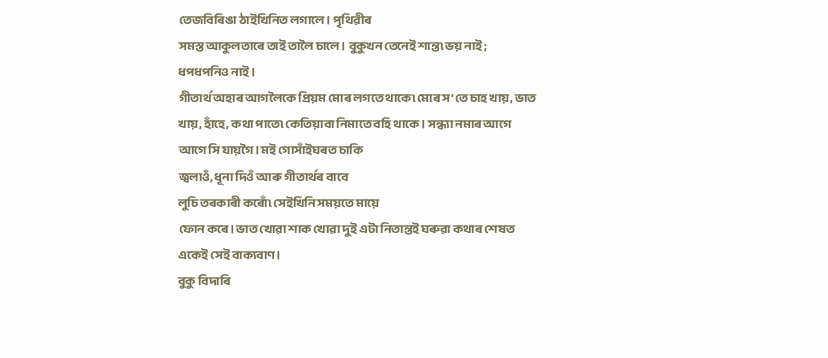তেজবিৰিঙা ঠাইখিনিত লগালে। পৃথিৱীৰ
সমস্ত আকুলতাৰে তাই তালৈ চালে। বুকুখন তেনেই শান্ত৷ ভয় নাই; ধপধপনিও নাই।
গীতাৰ্থ অহাৰ আগলৈকে প্ৰিয়ম মোৰ লগতে থাকে৷ মোৰ স’তে চাহ খায়, ভাত খায়, হাঁহে, কথা পাতে৷ কেতিয়াবা নিমাতে বহি থাকে। সন্ধ্যা নমাৰ আগে আগে সি যায়গৈ। মই গোসাঁইঘৰত চাকি
জ্বলাওঁ, ধূনা দিওঁ আৰু গীতাৰ্থৰ বাবে
লুচি তৰকাৰী কৰোঁ৷ সেইখিনি সময়তে মায়ে
ফোন কৰে। ভাত খোৱা শাক খোৱা দুই এটা নিতান্তই ঘৰুৱা কথাৰ শেষত একেই সেই বাক্যবাণ।
বুকু বিদাৰি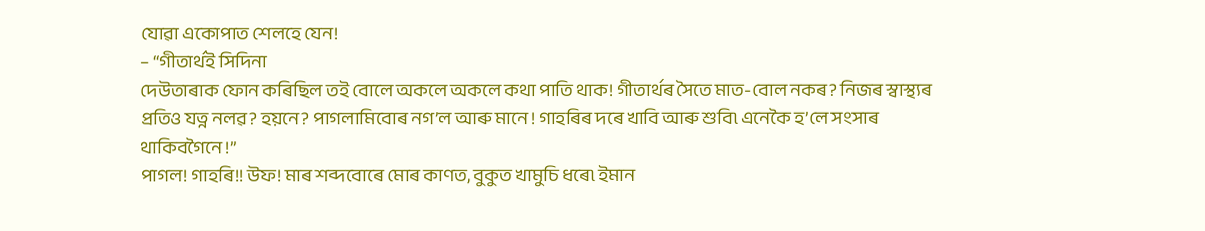যোৱা একোপাত শেলহে যেন!
– “গীতাৰ্থই সিদিনা
দেউতাৰাক ফোন কৰিছিল তই বোলে অকলে অকলে কথা পাতি থাক! গীতাৰ্থৰ সৈতে মাত-বোল নকৰ? নিজৰ স্বাস্থ্যৰ
প্ৰতিও যত্ন নলৱ? হয়নে? পাগলামিবোৰ নগ’ল আৰু মানে ! গাহৰিৰ দৰে খাবি আৰু শুবি৷ এনেকৈ হ’লে সংসাৰ
থাকিবগৈনে !”
পাগল! গাহৰি!! উফ! মাৰ শব্দবোৰে মোৰ কাণত, বুকুত খামুচি ধৰে৷ ইমান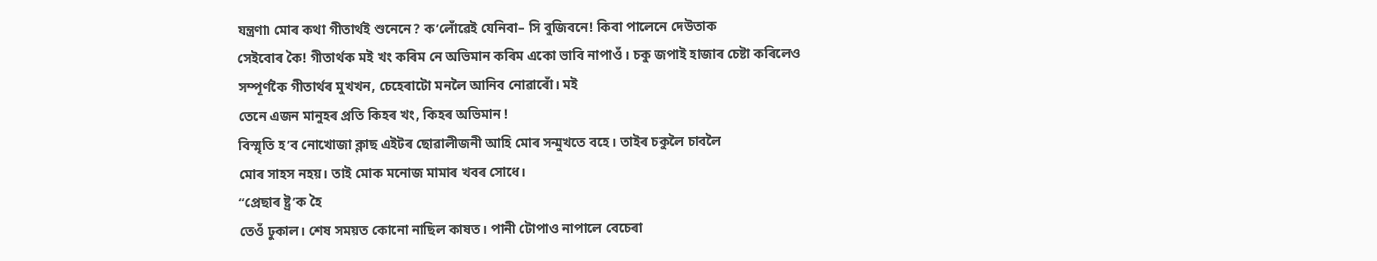যন্ত্ৰণা৷ মোৰ কথা গীতাৰ্থই শুনেনে? ক’লোঁৱেই যেনিবা– সি বুজিবনে! কিবা পালেনে দেউতাক
সেইবোৰ কৈ! গীতাৰ্থক মই খং কৰিম নে অভিমান কৰিম একো ভাবি নাপাওঁ। চকু জপাই হাজাৰ চেষ্টা কৰিলেও
সম্পূৰ্ণকৈ গীতাৰ্থৰ মুখখন, চেহেৰাটো মনলৈ আনিব নোৱাৰোঁ। মই
তেনে এজন মানুহৰ প্ৰতি কিহৰ খং, কিহৰ অভিমান !
বিস্মৃতি হ’ব নোখোজা ক্লাছ এইটৰ ছোৱালীজনী আহি মোৰ সন্মুখতে বহে। তাইৰ চকুলৈ চাবলৈ
মোৰ সাহস নহয়। তাই মোক মনোজ মামাৰ খবৰ সোধে।
“প্ৰেছাৰ ষ্ট্ৰ’ক হৈ
তেওঁ ঢুকাল। শেষ সময়ত কোনো নাছিল কাষত। পানী টোপাও নাপালে বেচেৰা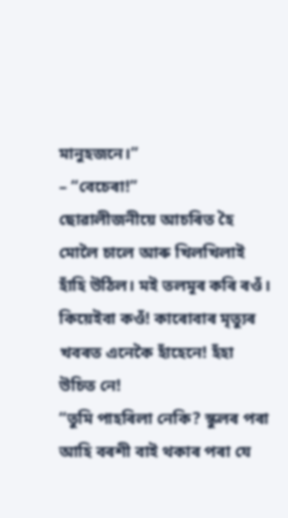মানুহজনে।”
– “বেচেৰা!”
ছোৱালীজনীয়ে আচৰিত হৈ মোলৈ চালে আৰু খিলখিলাই হাঁহি উঠিল। মই তলমূৰ কৰি ৰওঁ।
কিয়েইবা কওঁ! কাৰোবাৰ মৃত্যুৰ খবৰত এনেকৈ হাঁহেনে! হঁহা উচিত নে!
“তুমি পাহৰিলা নেকি? স্কুলৰ পৰা আহি বৰশী বাই থকাৰ পৰা যে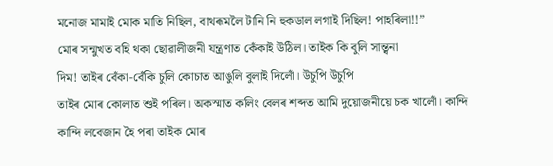মনোজ মামাই মোক মাতি নিছিল, বাথৰূমলৈ টানি নি হুকডাল লগাই দিছিল! পাহৰিলা!!”
মোৰ সন্মুখত বহি থকা ছোৱালীজনী যন্ত্ৰণাত কেঁকাই উঠিল। তাইক কি বুলি সান্ত্বনা
দিম! তাইৰ বেঁকা-বেঁকি চুলি কোচাত আঙুলি বুলাই দিলোঁ। উচুপি উচুপি
তাইৰ মোৰ কোলাত শুই পৰিল। অকস্মাত কলিং বেলৰ শব্দত আমি দুয়োজনীয়ে চক খালোঁ। কান্দি
কান্দি লবেজান হৈ পৰা তাইক মোৰ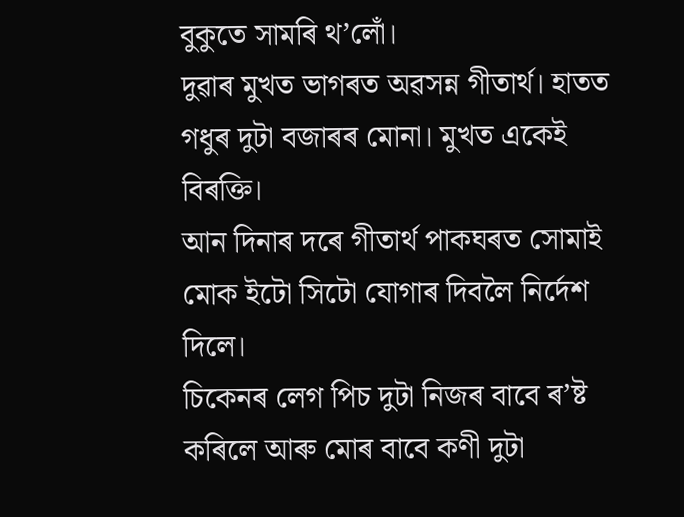বুকুতে সামৰি থ’লোঁ।
দুৱাৰ মুখত ভাগৰত অৱসন্ন গীতাৰ্থ। হাতত গধুৰ দুটা বজাৰৰ মোনা। মুখত একেই
বিৰক্তি।
আন দিনাৰ দৰে গীতাৰ্থ পাকঘৰত সোমাই মোক ইটো সিটো যোগাৰ দিবলৈ নিৰ্দেশ দিলে।
চিকেনৰ লেগ পিচ দুটা নিজৰ বাবে ৰ’ষ্ট কৰিলে আৰু মোৰ বাবে কণী দুটা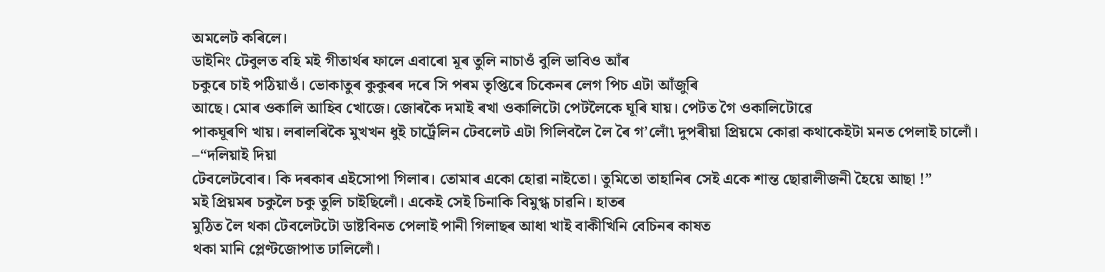অমলেট কৰিলে।
ডাইনিং টেবুলত বহি মই গীতাৰ্থৰ ফালে এবাৰো মূৰ তুলি নাচাওঁ বুলি ভাবিও আঁৰ
চকুৰে চাই পঠিয়াওঁ। ভোকাতুৰ কুকুৰৰ দৰে সি পৰম তৃপ্তিৰে চিকেনৰ লেগ পিচ এটা আঁজুৰি
আছে। মোৰ ওকালি আহিব খোজে। জোৰকৈ দমাই ৰখা ওকালিটো পেটলৈকে ঘূৰি যায়। পেটত গৈ ওকালিটোৱে
পাকঘূৰণি খায়। লৰালৰিকৈ মুখখন ধুই চাৰ্ট্ৰেলিন টেবলেট এটা গিলিবলৈ লৈ ৰৈ গ’লোঁ৷ দুপৰীয়া প্ৰিয়মে কোৱা কথাকেইটা মনত পেলাই চালোঁ।
–“দলিয়াই দিয়া
টেবলেটবোৰ। কি দৰকাৰ এইসোপা গিলাৰ। তোমাৰ একো হোৱা নাইতো। তুমিতো তাহানিৰ সেই একে শান্ত ছোৱালীজনী হৈয়ে আছা !”
মই প্ৰিয়মৰ চকুলৈ চকু তুলি চাইছিলোঁ। একেই সেই চিনাকি বিমুগ্ধ চাৱনি। হাতৰ
মুঠিত লৈ থকা টেবলেটটো ডাষ্টবিনত পেলাই পানী গিলাছৰ আধা খাই বাকীখিনি বেচিনৰ কাষত
থকা মানি প্লেণ্টজোপাত ঢালিলোঁ।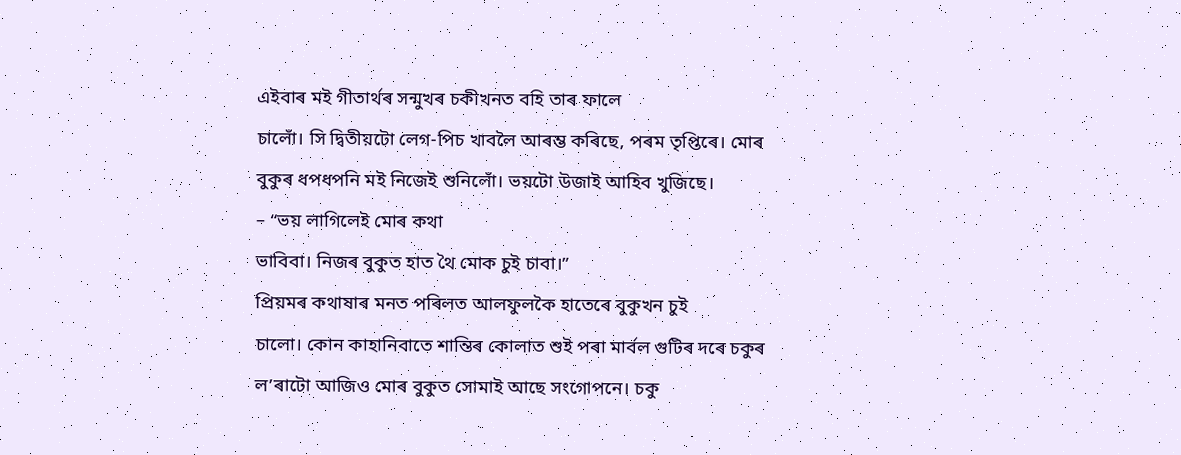এইবাৰ মই গীতাৰ্থৰ সন্মুখৰ চকীখনত বহি তাৰ ফালে
চালোঁ। সি দ্বিতীয়টো লেগ-পিচ খাবলৈ আৰম্ভ কৰিছে, পৰম তৃপ্তিৰে। মোৰ বুকুৰ ধপধপনি মই নিজেই শুনিলোঁ। ভয়টো উজাই আহিব খুজিছে।
– “ভয় লাগিলেই মোৰ কথা
ভাবিবা। নিজৰ বুকুত হাত থৈ মোক চুই চাবা।”
প্ৰিয়মৰ কথাষাৰ মনত পৰিলত আলফুলকৈ হাতেৰে বুকুখন চুই
চালো। কোন কাহানিবাতে শান্তিৰ কোলাত শুই পৰা মাৰ্বল গুটিৰ দৰে চকুৰ
ল’ৰাটো আজিও মোৰ বুকুত সোমাই আছে সংগোপনে। চকু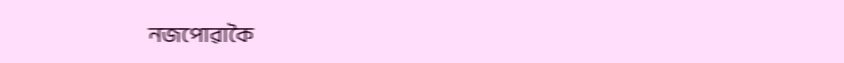নজপোৱাকৈ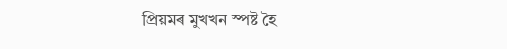প্ৰিয়মৰ মুখখন স্পষ্ট হৈ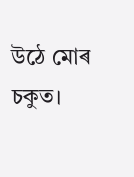উঠে মোৰ চকুত।